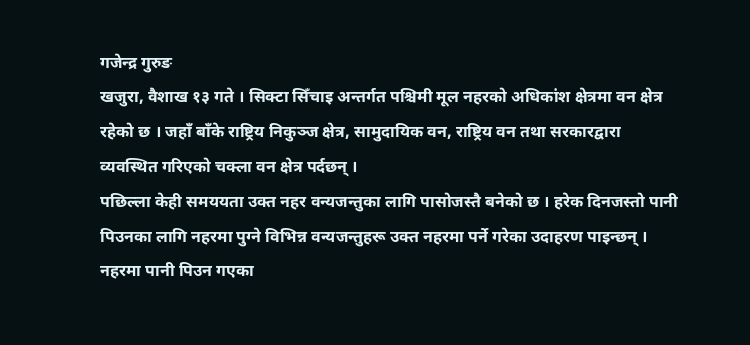गजेन्द्र गुरुङ
खजुरा, वैशाख १३ गते । सिक्टा सिँचाइ अन्तर्गत पश्चिमी मूल नहरको अधिकांश क्षेत्रमा वन क्षेत्र रहेको छ । जहाँ बाँके राष्ट्रिय निकुञ्ज क्षेत्र, सामुदायिक वन, राष्ट्रिय वन तथा सरकारद्वारा व्यवस्थित गरिएको चक्ला वन क्षेत्र पर्दछन् ।
पछिल्ला केही समययता उक्त नहर वन्यजन्तुका लागि पासोजस्तै बनेको छ । हरेक दिनजस्तो पानी पिउनका लागि नहरमा पुग्ने विभिन्न वन्यजन्तुहरू उक्त नहरमा पर्ने गरेका उदाहरण पाइन्छन् ।
नहरमा पानी पिउन गएका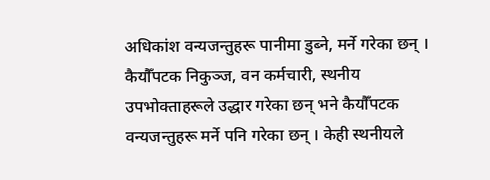अधिकांश वन्यजन्तुहरू पानीमा डुब्ने, मर्ने गरेका छन् । कैयौँपटक निकुञ्ज, वन कर्मचारी, स्थनीय उपभोक्ताहरूले उद्धार गरेका छन् भने कैयौँपटक वन्यजन्तुहरू मर्ने पनि गरेका छन् । केही स्थनीयले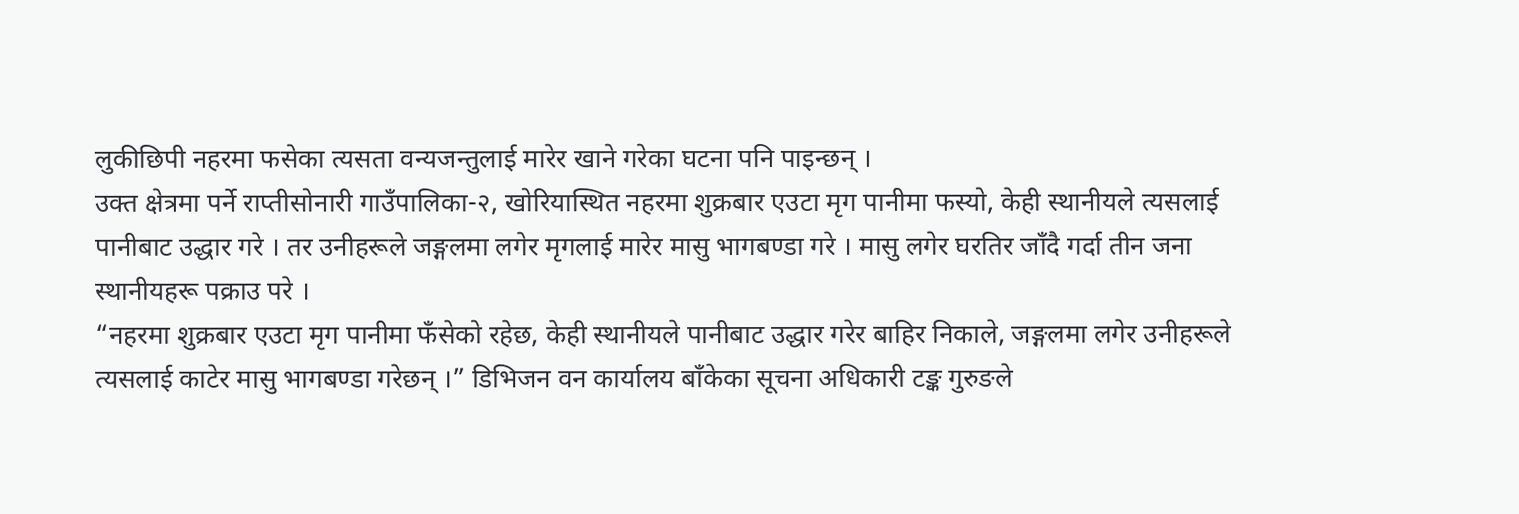लुकीछिपी नहरमा फसेका त्यसता वन्यजन्तुलाई मारेर खाने गरेका घटना पनि पाइन्छन् ।
उक्त क्षेत्रमा पर्ने राप्तीसोनारी गाउँपालिका-२, खोरियास्थित नहरमा शुक्रबार एउटा मृग पानीमा फस्यो, केही स्थानीयले त्यसलाई पानीबाट उद्धार गरे । तर उनीहरूले जङ्गलमा लगेर मृगलाई मारेर मासु भागबण्डा गरे । मासु लगेर घरतिर जाँदै गर्दा तीन जना स्थानीयहरू पक्राउ परे ।
“नहरमा शुक्रबार एउटा मृग पानीमा फँसेको रहेछ, केही स्थानीयले पानीबाट उद्धार गरेर बाहिर निकाले, जङ्गलमा लगेर उनीहरूले त्यसलाई काटेर मासु भागबण्डा गरेछन् ।” डिभिजन वन कार्यालय बाँकेका सूचना अधिकारी टङ्क गुरुङले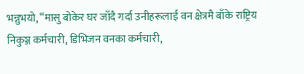भन्नुभयो, “मासु बोकेर घर जाँदै गर्दा उनीहरूलाई वन क्षेत्रमै बाँके राष्ट्रिय निकुञ्ज कर्मचारी, डिभिजन वनका कर्मचारी,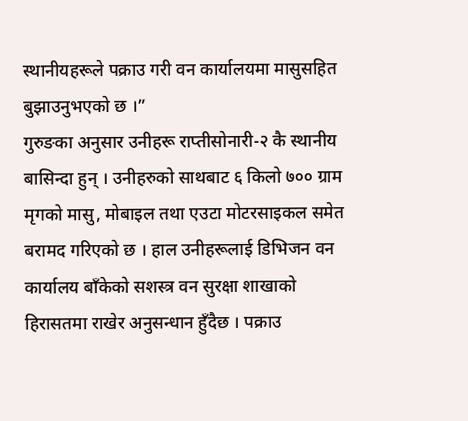स्थानीयहरूले पक्राउ गरी वन कार्यालयमा मासुसहित बुझाउनुभएको छ ।”
गुरुङका अनुसार उनीहरू राप्तीसोनारी-२ कै स्थानीय बासिन्दा हुन् । उनीहरुको साथबाट ६ किलो ७०० ग्राम मृगको मासु, मोबाइल तथा एउटा मोटरसाइकल समेत बरामद गरिएको छ । हाल उनीहरूलाई डिभिजन वन कार्यालय बाँकेको सशस्त्र वन सुरक्षा शाखाको हिरासतमा राखेर अनुसन्धान हुँदैछ । पक्राउ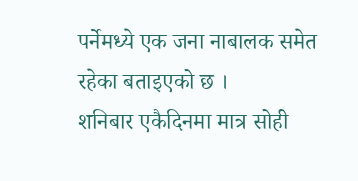पर्नेमध्ये एक जना नाबालक समेत रहेका बताइएको छ ।
शनिबार एकैदिनमा मात्र सोही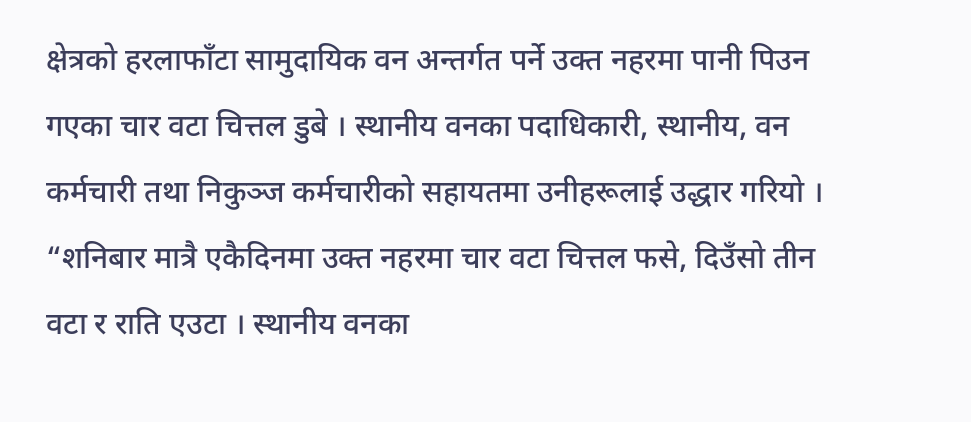क्षेत्रको हरलाफाँटा सामुदायिक वन अन्तर्गत पर्ने उक्त नहरमा पानी पिउन गएका चार वटा चित्तल डुबे । स्थानीय वनका पदाधिकारी, स्थानीय, वन कर्मचारी तथा निकुञ्ज कर्मचारीको सहायतमा उनीहरूलाई उद्धार गरियो ।
“शनिबार मात्रै एकैदिनमा उक्त नहरमा चार वटा चित्तल फसे, दिउँसो तीन वटा र राति एउटा । स्थानीय वनका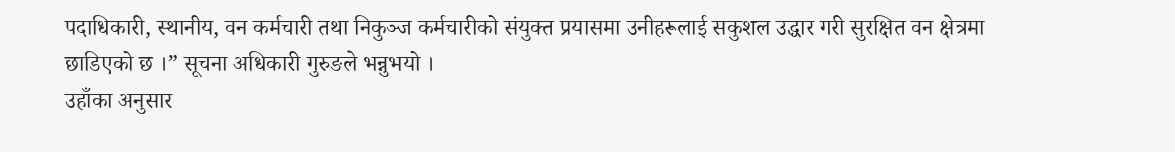पदाधिकारी, स्थानीय, वन कर्मचारी तथा निकुञ्ज कर्मचारीको संयुक्त प्रयासमा उनीहरूलाई सकुशल उद्धार गरी सुरक्षित वन क्षेत्रमा छाडिएको छ ।” सूचना अधिकारी गुरुङले भन्नुभयो ।
उहाँका अनुसार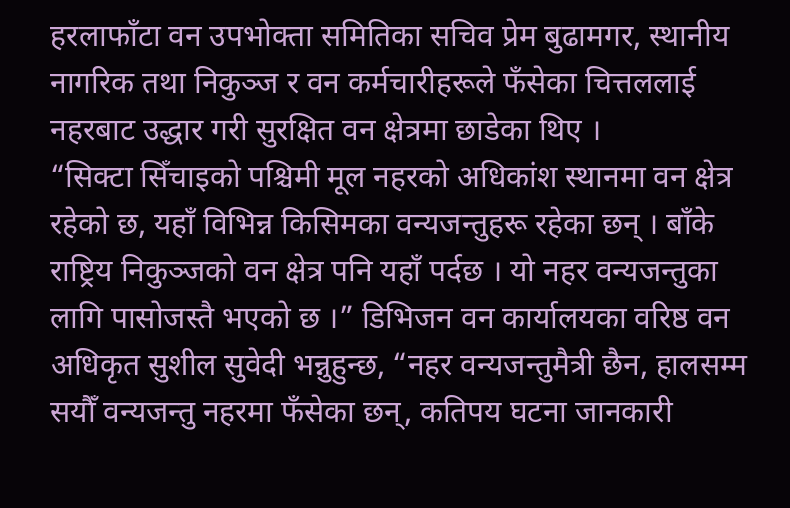हरलाफाँटा वन उपभोक्ता समितिका सचिव प्रेम बुढामगर, स्थानीय नागरिक तथा निकुञ्ज र वन कर्मचारीहरूले फँसेका चित्तललाई नहरबाट उद्धार गरी सुरक्षित वन क्षेत्रमा छाडेका थिए ।
“सिक्टा सिँचाइको पश्चिमी मूल नहरको अधिकांश स्थानमा वन क्षेत्र रहेको छ, यहाँ विभिन्न किसिमका वन्यजन्तुहरू रहेका छन् । बाँके राष्ट्रिय निकुञ्जको वन क्षेत्र पनि यहाँ पर्दछ । यो नहर वन्यजन्तुका लागि पासोजस्तै भएको छ ।” डिभिजन वन कार्यालयका वरिष्ठ वन अधिकृत सुशील सुवेदी भन्नुहुन्छ, “नहर वन्यजन्तुमैत्री छैन, हालसम्म सयौँ वन्यजन्तु नहरमा फँसेका छन्, कतिपय घटना जानकारी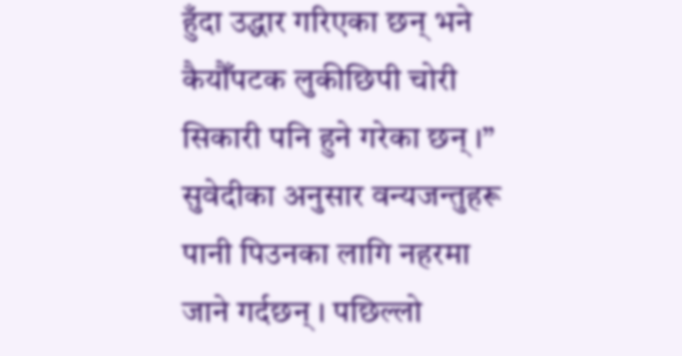हुँदा उद्धार गरिएका छन् भने कैयौँपटक लुकीछिपी चोरी सिकारी पनि हुने गरेका छन् ।”
सुवेदीका अनुसार वन्यजन्तुहरू पानी पिउनका लागि नहरमा जाने गर्दछन् । पछिल्लो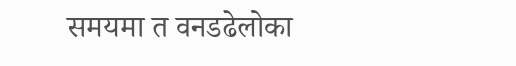समयमा त वनडढेलोका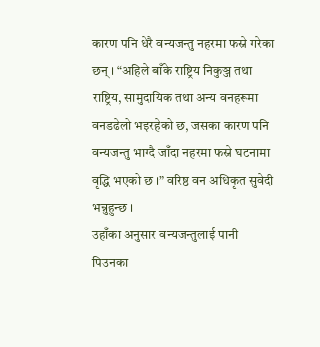कारण पनि धेरै वन्यजन्तु नहरमा फस्ने गरेका छन् । “अहिले बाँके राष्ट्रिय निकुञ्ज तथा राष्ट्रिय, सामुदायिक तथा अन्य वनहरूमा वनडढेलो भइरहेको छ, जसका कारण पनि वन्यजन्तु भाग्दै जाँदा नहरमा फस्ने घटनामा वृद्धि भएको छ ।” वरिष्ठ वन अधिकृत सुवेदी भन्नुहुन्छ ।
उहाँका अनुसार वन्यजन्तुलाई पानी पिउनका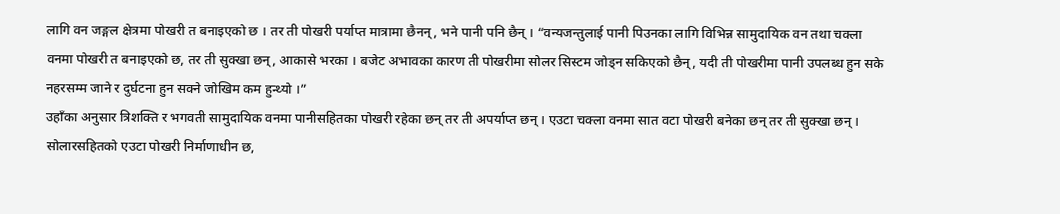लागि वन जङ्गल क्षेत्रमा पोखरी त बनाइएको छ । तर ती पोखरी पर्याप्त मात्रामा छैनन्, भने पानी पनि छैन् । “वन्यजन्तुलाई पानी पिउनका लागि विभिन्न सामुदायिक वन तथा चक्ला वनमा पोखरी त बनाइएको छ, तर ती सुक्खा छन्, आकासे भरका । बजेट अभावका कारण ती पोखरीमा सोलर सिस्टम जोड्न सकिएको छैन्, यदी ती पोखरीमा पानी उपलब्ध हुन सके नहरसम्म जाने र दुर्घटना हुन सक्ने जोखिम कम हुन्थ्यो ।”
उहाँका अनुसार त्रिशक्ति र भगवती सामुदायिक वनमा पानीसहितका पोखरी रहेका छन् तर ती अपर्याप्त छन् । एउटा चक्ला वनमा सात वटा पोखरी बनेका छन् तर ती सुक्खा छन् । सोलारसहितको एउटा पोखरी निर्माणाधीन छ,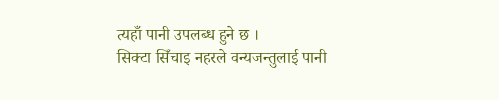त्यहाँ पानी उपलब्ध हुने छ ।
सिक्टा सिँचाइ नहरले वन्यजन्तुलाई पानी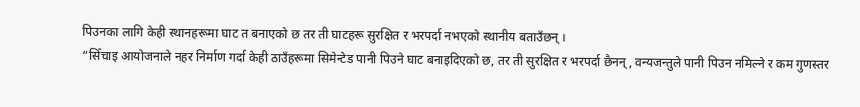पिउनका लागि केही स्थानहरूमा घाट त बनाएको छ तर ती घाटहरू सुरक्षित र भरपर्दा नभएको स्थानीय बताउँछन् ।
“सिँचाइ आयोजनाले नहर निर्माण गर्दा केही ठाउँहरूमा सिमेन्टेड पानी पिउने घाट बनाइदिएको छ, तर ती सुरक्षित र भरपर्दा छैनन्, वन्यजन्तुले पानी पिउन नमिल्ने र कम गुणस्तर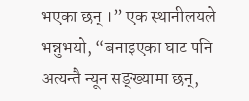भएका छन् ।” एक स्थानीलयले भन्नुभयो, “बनाइएका घाट पनि अत्यन्तै न्यून सङ्ख्यामा छन्,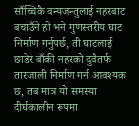साँच्चिकै वन्यजन्तुलाई नहरबाट बचाउँने हो भने गुणस्तरीय घाट निर्माण गर्नुपर्छ, ती घाटलाई छाडेर बाँकी नहरको दुवैतर्फ तारजाली निर्माण गर्न आवश्यक छ, तब मात्र यो समस्या दीर्घकालीन रूपमा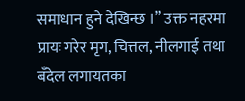समाधान हुने देखिन्छ ।” उक्त नहरमा प्रायः गरेर मृग, चित्तल, नीलगाई तथा बँदेल लगायतका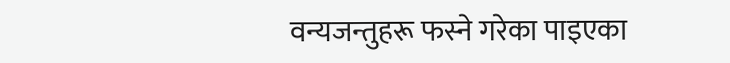वन्यजन्तुहरू फस्ने गरेका पाइएका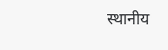स्थानीय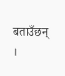बताउँछन् ।